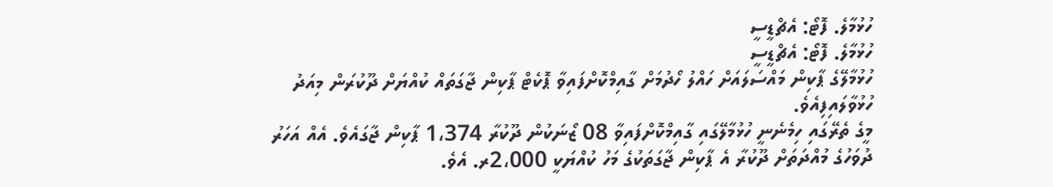ހުޅުމާލެ. ފޮޓޯ: އެޗްޑީސީ
ހުޅުމާލެ. ފޮޓޯ: އެޗްޑީސީ
ހުޅުމާލޭގެ ޕާކިން މައްސަލައަށް ހައްލު ހޯދުމަށް ގާއިމްކޮށްފައިވާ ޕޮކެޓް ޕާކިން ޖާގަތައް ކުއްޔަށް ދޫކުރަން މިއަދު ހުޅުވާލައިފިއެވެ.
މީގެ ތެރޭގައި ހިމެނެނީ ހުޅުމާލޭގައި ގާއިމްކޮށްފައިވާ 08 ޒޯނަކުން ދޫކުރާ 1،374 ޕާކިން ޖާގައެވެ. އެއް އަހަރު ދުވަހުގެ މުއްދަތަށް ދޫކުރާ އެ ޕާކިން ޖާގަތަކުގެ މަހު ކުއްޔަކީ 2،000ރ. އެވެ.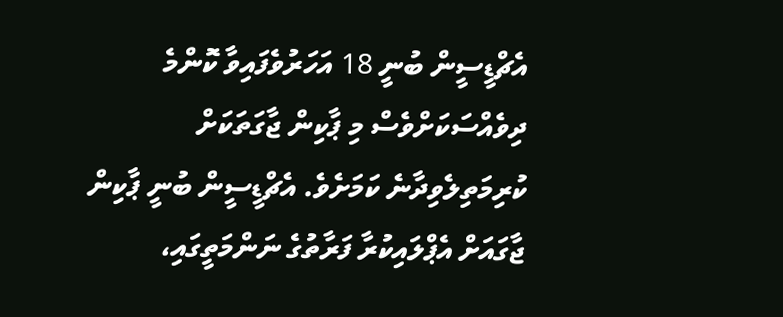އެޗްޑީސީން ބުނީ 18 އަހަރުވެފައިވާ ކޮންމެ ދިވެއްސަކަށްވެސް މި ޕާކިން ޖާގަތަކަށް ކުރިމަތިލެވިދާނެ ކަމަށެވެ. އެޗްޑީސީން ބުނީ ޕާކިން ޖާގައަށް އެޕްލައިކުރާ ފަރާތުގެ ނަންމަތީގައި،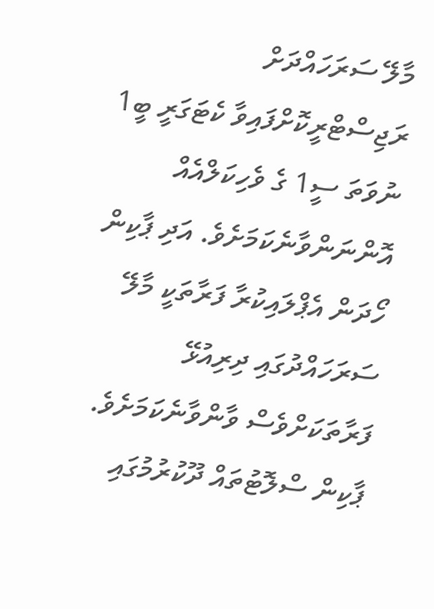މާލޭ ސަރަހައްދަށް ރަޖިސްޓްރީކޮށްފައިވާ ކެޓަގަރީ ބީ1 ނުވަތަ ސީ1 ގެ ވެހިކަލްއެއް އޮންނަންވާނެކަމަށެވެ. އަދި ޕާކިން ހޯދަން އެޕްލައިކުރާ ފަރާތަކީ މާލޭ ސަރަހައްދުގައި ދިރިއުޅޭ ފަރާތަކަށްވެސް ވާންވާނެކަމަށެވެ.
ޕާކިން ސްލޮޓުތައް ދޫކުރުމުގައި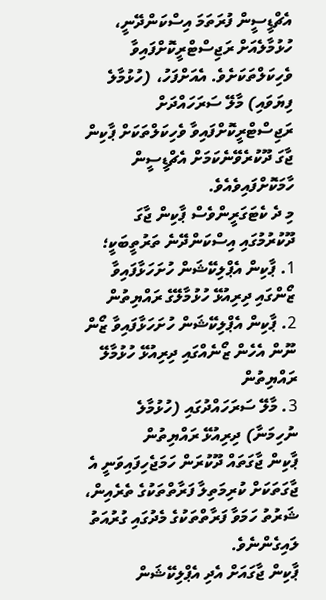އެޗްޑީސީން ފުރަތަމަ އިސްކަންދޭނީ، ހުޅުމާލެއަށް ރަޖިސްޓްރީކޮށްފައިވާ ވެހިކަލްތަކަށެވެ. އެއަށްފަހު، (ހުޅުމާލެ ފިޔަވައި) މާލޭ ސަރަހައްދަށް ރަޖިސްޓްރީކޮށްފައިވާ ވެހިކަލްތަކަށް ޕާކިން ޖާގަ ދޫކުރެވޭނެކަމަށް އެޗްޑީސީން ހާމަކޮށްފައިވެއެވެ.
މި ދެ ކެޓަގަރީންވެސް ޕާކިން ޖާގަ ދޫކުރުމުގައި އިސްކަންދޭނެ ތަރުތީބަކީ؛
1. ޕާކިން އެޕްލިކޭޝަން ހުށަހަޅާފައިވާ ޒޯންގައި ދިރިއުޅޭ ހުޅުމާލޭގެ ރައްޔިތުން
2. ޕާކިން އެޕްލިކޭޝަން ހުށަހަޅާފައިވާ ޒޯން ނޫން އެހެން ޒޯނެއްގައި ދިރިއުޅޭ ހުޅުމާލޭ ރައްޔިތުން
3. މާލޭ ސަރަހައްދުގައި (ހުޅުމާލެ ނުހިމަނާ) ދިރިއުޅޭ ރައްޔިތުން
ޕާކިން ޖާގަތައް ދޫކުރަން ހަމަޖެހިފައިވަނީ އެ ޖާގަތަކަށް ކުރިމަތިލާ ފަރާތްތަކުގެ ތެރެއިން، ޝަރުތު ހަމަވާ ފަރާތްތަކުގެ މެދުގައި ގުރުއަތު ލައިގެންނެވެ.
ޕާކިން ޖާގައަށް އެދި އެޕްލިކޭޝަން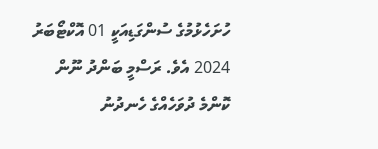ހުށަހެޅުމުގެ ސުންގަޑިއަކީ 01 އޮކްޓޯބަރު 2024 އެވެ. ރަސްމީ ބަންދު ނޫން ކޮންމެ ދުވަހެއްގެ ހެނދުނު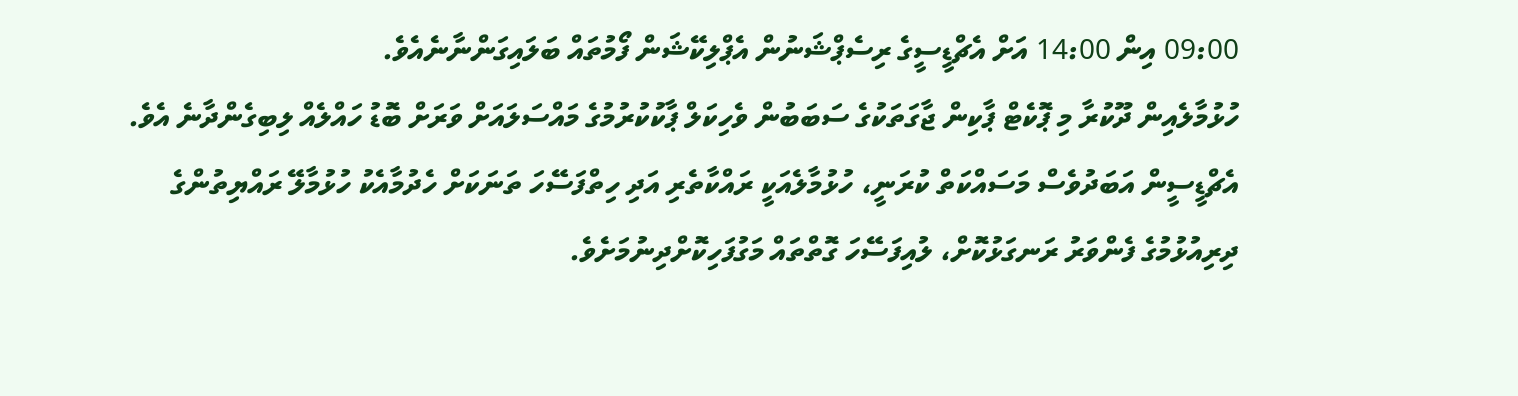09:00 އިން 14:00 އަށް އެޗްޑީސީގެ ރިސެޕްޝަނުން އެޕްލިކޭޝަން ފޯމުތައް ބަލައިގަންނާނެއެވެ.
ހުޅުމާލެއިން ދޫކުރާ މި ޕޮކެޓް ޕާކިން ޖާގަތަކުގެ ސަބަބުން ވެހިކަލް ޕާކުކުރުމުގެ މައްސަލައަށް ވަރަށް ބޮޑު ހައްލެއް ލިބިގެންދާނެ އެވެ. އެޗްޑީސީން އަބަދުވެސް މަސައްކަތް ކުރަނީ، ހުޅުމާލެއަކީ ރައްކާތެރި އަދި ހިތްފަސޭހަ ތަނަކަށް ހެދުމާއެކު ހުޅުމާލޭ ރައްޔިތުންގެ ދިރިއުޅުމުގެ ފެންވަރު ރަނގަޅުކޮށް، ލުއިފަސޭހަ ގޮތްތައް މަގުފަހިކޮށްދިނުމަށެވެ.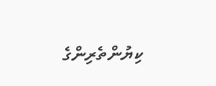ކިޔުންތެރިންގެ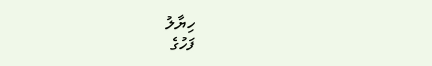ހިޔާލު
ފަހުގެ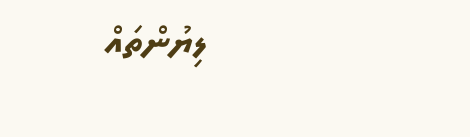ލިޔުންތައް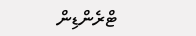ޓްރެންޑިން